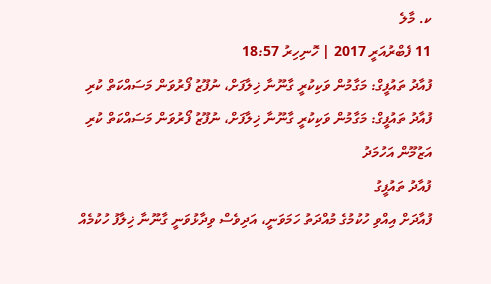ކ. މާލެ
11 ފެބްރުއަރީ 2017 | ހޮނިހިރު 18:57
ފުއާދު ތައުފީގް: މަގާމުން ވަކިކުރީ ގާނޫނާ ޚިލާފަށް، ނުފޫޒު ފޯރުވަން މަސައްކަތް ކުރި
ފުއާދު ތައުފީގް: މަގާމުން ވަކިކުރީ ގާނޫނާ ޚިލާފަށް، ނުފޫޒު ފޯރުވަން މަސައްކަތް ކުރި
އަޒުމޫން އަހުމަދު
ފުއާދު ތައުފީގު
ފުއާދަށް އިއްވި ހުކުމުގެ މުއްދަތު ހަމަވަނީ، އަދިވެސް ވިދާޅުވަނީ ގާނޫނާ ޚިލާފު ހުކުމެއް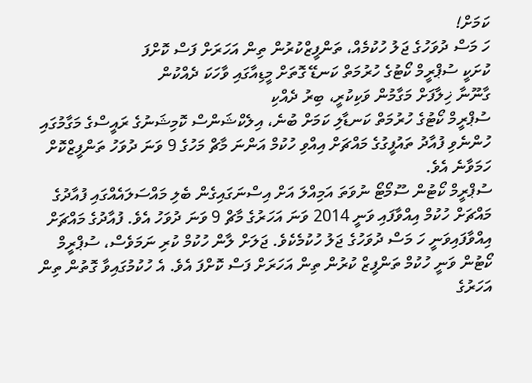ކަމަށް!
ހަ މަސް ދުވަހުގެ ޖަލު ހުކުމެއް، ތަންފީޒްކުރުން ތިން އަހަރަށް ފަސް ކޮށްފަ
ކުށަކީ ސުޕްރީމް ކޯޓުގެ ހުރުމަތް ކަނޑޭ ގޮތަށް މީޑިއާގައި ވާހަކަ ދެއްކުން
ގާނޫނާ ޚިލާފަށް މަގާމުން ވަކިކުރީ، ބިރު ދެއްކި
ސުޕްރީމް ކޯޓުގެ ހުރުމަތް ކަނޑާލި ކަމަށް ބުނެ، އިލެކްޝަންސް ކޮމިޝަނުގެ ރައީސްގެ މަގާމުގައި ހުންނެވި ފުއާދު ތައުފީގުގެ މައްޗަށް އިއްވި ހުކުމް އަންނަ މާޗް މަހުގެ 9 ވަނަ ދުވަހު ތަންފީޒްކޮށް ހަމަވާނެ އެވެ.
ސުޕްރީމް ކޯޓުން ސޫމޯޓޯ ނުވަތަ އަމިއްލަ އަށް އިސްނަގައިގެން ބެލި މައްސަލައެއްގައި ފުއާދުގެ މައްޗަށް ހުކުމް އިއްވާފައި ވަނީ 2014 ވަނަ އަހަރުގެ މާޗް 9 ވަނަ ދުވަހު އެވެ. ފުއާދުގެ މައްޗަށް އިއްވާފައިވަނީ ހަ މަސް ދުވަހުގެ ޖަލު ހުކުމެކެވެ. ޖަލަށް ލާން ހުކުމް ކުރި ނަމަވެސް، ސުޕްރީމް ކޯޓުން ވަނީ ހުކުމް ތަންފީޒް ކުރުން ތިން އަހަރަށް ފަސް ކޮށްފަ އެވެ. އެ ހުކުމުގައިވާ ގޮތުން ތިން އަހަރުގެ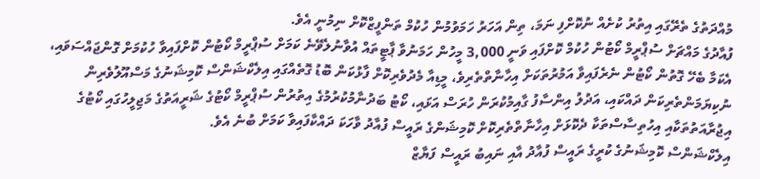މުއްދަތުގެ ތެރޭގައި އިތުރު ކުށެއް ނުކޮށްފި ނަމަ، ތިން އަހަރު ހަމަވުމުން ހުކުމް ތަންފީޒްކޮށް ނިމުނީ އެވެ.
ފުއާދުގެ މައްޗަށް ސުޕްރީމް ކޯޓުން ހުކުމް ކޮށްފައި ވަނީ 3,000 މީހުން ހަމަނުވާ ޕާޓީތައް އުވާނުލެވޭނެ ކަމަށް ސުޕްރީމް ކޯޓުން ކޮށްފައިވާ ހުކުމަށް ގޮންޖައްސަވައި، އެކަމާ ބެހޭ ގޮތުން ކޯޓުން ނެރެފައިވާ އަމުރުތަކަށް އިހާނާތްތެރިވެ، މީޑިއާ މެދުވެރިކޮށް ފާޅުކަން ބޮޑު ގޮތެއްގައި އިލެކްޝަންސް ކޮމިޝަނުގެ މަސްއޫލުވެރިން ނުކިޔަމަންތެރިކަން ދައްކައި، އަދުލު އިންސާފު ގާއިމުކުރަން ހުރަސް އަޅައި، ކޯޓު ބަދުނާމުކުރުމުގެ އިތުރުން ސުޕްރީމް ކޯޓުގެ ޝަރީއަތުގެ މަޖިލީހުގައި ކޯޓުގެ އިޖުރާއަތުތަކާއި އިހުތިސާސްތަކާ ދެކޮޅަށް އިހާނާތްތެރިކޮށް ކޮމިޝަންގެ ރައީސް ފުއާދު ވާހަކަ ދައްކާފައިވާ ކަމަށް ބުނެ އެވެ.
އިލެކްޝަންސް ކޮމިޝަނުގެ ކުރީގެ ރައީސް ފުއާދު އާއި ނައިބު ރައީސް ފަޔާޒް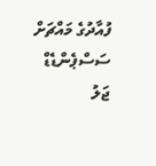ފުއާދުގެ މައްޗަށް ސަސްޕެންޑެޑް ޖަލު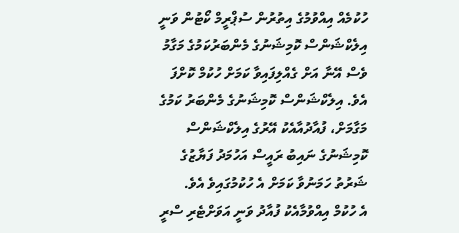ހުކުމެއް އިއްވުމުގެ އިތުރުން ސުޕްރީމް ކޯޓުން ވަނީ އިލެކްޝަންސް ކޮމިޝަނުގެ މެންބަރުކަމުގެ މަގާމު ވެސް އޭނާ އަށް ގެއްލިފައިވާ ކަމަށް ހުކުމް ކޮށްފަ އެވެ. އިލެކްޝަންސް ކޮމިޝަނުގެ މެންބަރު ކަމުގެ މަގާމަށް، ފުއާދުއާއެކު އޭރުގެ އިލެކްޝަންސް ކޮމިޝަނުގެ ނައިބު ރައީސް އަހުމަދު ފަޔާޒުގެ ޝަރުތު ހަމަނުވާ ކަމަށް އެ ހުކުމުގައިވެ އެވެ.
އެ ހުކުމް އިއްވުމާއެކު ފުއާދު ވަނީ އަވަށްޓެރި ސްރީ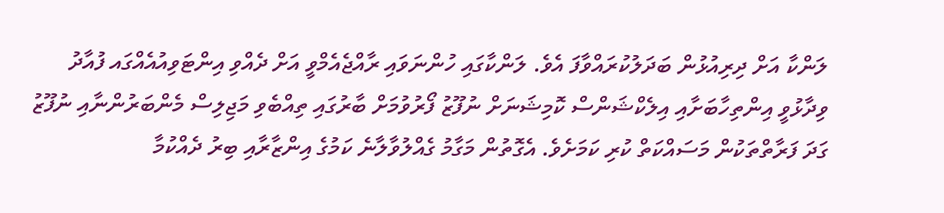ލަންކާ އަށް ދިރިއުޅުން ބަދަލުކުރައްވާފަ އެވެ. ލަންކާގައި ހުންނަވައި ރާއްޖެއެމްވީ އަށް ދެއްވި އިންޓަވިއުއެއްގައ ފުއާދު ވިދާޅުވީ އިންތިހާބަށާއި އިލެކްޝަންސް ކޮމިޝަނަށް ނުފޫޒު ފޯރުވުމަށް ބާރުގައި ތިއްބެވި މަޖިލިސް މެންބަރުންނާއި ނުފޫޒު ގަދަ ފަރާތްތަކުން މަސައްކަތް ކުރި ކަމަށެވެ. އެގޮތުން މަގާމު ގެއްލުވާލާނެ ކަމުގެ އިންޒާރާއި ބިރު ދެއްކުމާ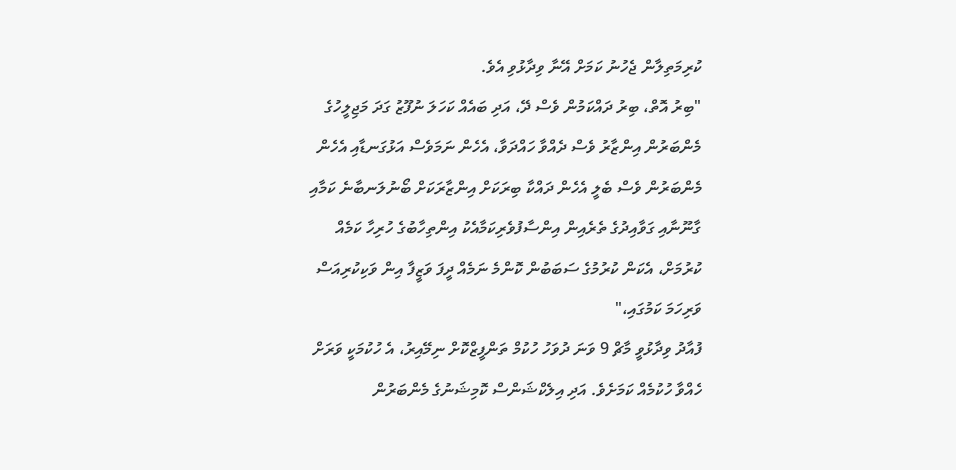ކުރިމަތިލާން ޖެހުނު ކަމަށް އޭނާ ވިދާޅުވި އެވެ.
"ބިރު އޮތް، ބިރު ދައްކަމުން ވެސް ދޭ، އަދި ބައެއް ކަހަލަ ނުފޫޒު ގަދަ މަޖިލީހުގެ މެންބަރުން އިންޒާރު ވެސް ދެއްވާ ހައްދަވާ، އެހެން ނަމަވެސް އަޅުގަނޑާއި އެހެން މެންބަރުން ވެސް ބެލީ އެހެން ދައްކާ ބިރަކަށް އިންޒާރަކަށް ބޯނުލަނބާނެ ކަމާއި ގާނޫނާއި ގަވާއިދުގެ ތެރެއިން އިންސާފުވެރިކަމާއެކު އިންތިހާބުގެ ހުރިހާ ކަމެއް ކުރުމަށް، އެކަން ކުރުމުގެ ސަބަބުން ކޮންމެ ނަމެއް ދީފަ ވަޒީފާ އިން ވަކިކުރިއަސް ވަރިހަމަ ކަމުގައި،"
ފުއާދު ވިދާޅުވީ މާޗް 9 ވަނަ ދުވަހު ހުކުމް ތަންފީޒްކޮށް ނިމޭއިރު، އެ ހުކުމަކީ ވަރަށް ހެއްވާ ހުކުމެއް ކަމަށެވެ. އަދި އިލެކްޝަންސް ކޮމިޝަނުގެ މެންބަރުން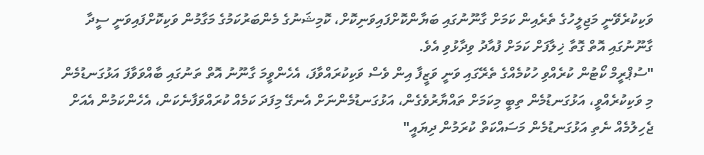ވަކިކުރެވޭނީ މަޖިލީހުގެ ތެރެއިން ކަމަށް ގާނޫނުގައި ބަޔާންކޮށްފައިވަނިކޮށް، ކޮމިޝަނުގެ މެންބަރުކަމުގެ މަގާމުން ވަކިކޮށްފައިވަނީ ސީދާ ގާނޫނުގައި އޮތް ގޮތާ ޚިލާފަށް ކަމަށް ފުއާދު ވިދާޅުވި އެވެ.
"ސުޕްރީމް ކޯޓުން ކުރެއްވި ހުކުމެއްގެ ތެރޭގައި ވަނީ ވަޒީފާ އިން ވެސް ވަކިކުރައްވާފަ، އެހެންވީމަ ގާނޫނު އޮތް ތަނުގައި ބާއްވަވާފަ އަޅުގަނޑުމެން މި ވަކިކުރެއްވީ، އަޅުގަނޑުމެން ތިބީ މިކަމަށް ތައްޔާރުވެގެން، އަޅުގަނޑުމެންނަށް އެނގޭ މިފަދަ ކަމެއް ކުރައްވަފާނެކަން، އެހެންކަމުން އެއަށް ޖެހިލުމެއް ނެތި އަޅުގަނޑުމެން މަސައްކަތް ކުރަމުން ދިޔައީ"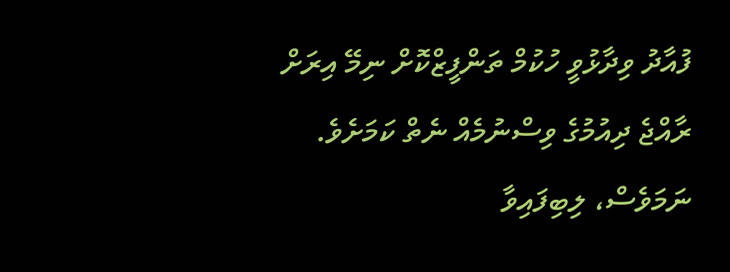ފުއާދު ވިދާޅުވީ ހުކުމް ތަންފީޒްކޮށް ނިމޭ އިރަށް ރާއްޖެ ދިއުމުގެ ވިސްނުމެއް ނެތް ކަމަށެވެ. ނަމަވެސް، ލިބިފައިވާ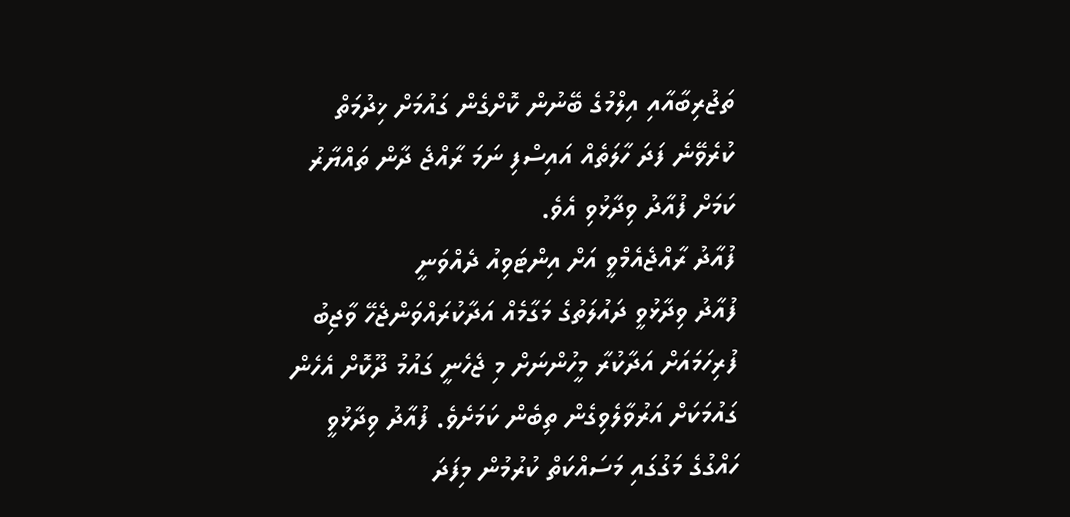ތަޖުރިބާއާއި އިލްމުގެ ބޭނުން ކޮށްގެން ގައުމަށް ޚިދުމަތް ކުރެވޭނެ ފަދަ ހާލަތެއް އައިސްފި ނަމަ ރާއްޖެ ދާން ތައްޔާރު ކަމަށް ފުއާދު ވިދާޅުވި އެވެ.
ފުއާދު ރާއްޖެއެމްވީ އަށް އިންޓަވިއު ދެއްވަނީ
ފުއާދު ވިދާޅުވީ ދައުލަތުގެ މަގާމެއް އަދާކުރައްވަންޖެހޭ ވާޖިބު ފުރިހަމައަށް އަދާކުރާ މީހުންނަށް މި ޖެހެނީ ގައުމު ދޫކޮށް އެހެން ގައުމަކަށް އަރުވާލެވިގެން ތިބެން ކަމަށެވެ. ފުއާދު ވިދާޅުވީ ހައްގުގެ މަގުގައި މަސައްކަތް ކުރުމުން މިފަދަ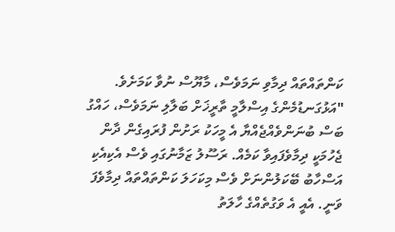ކަންތައްތައް ދިމާވި ނަމަވެސް، މާޔޫސް ނުވާ ކަމަށެވެ.
"އަޅުގަނޑުމެންގެ އިސްލާމީ ތާރީޚަށް ބަލާލި ނަމަވެސް، ހައްގު ބަސް ބުނަންވެއްޖެއްޔާ އެ މީހަކު ރަށުން ފުރައިގެން ދާން ޖެހުމަކީ ދިމާވެފައިވާ ކަމެއް. ރަސޫލު ޒަމާނުގައި ވެސް އެކިއެކި އަސްހާބު ބޭކަލުންނަށް ވެސް މިކަހަލަ ކަންތައްތައް ދިމާވެފަ ވަނީ. އެއީ އެ ވަގުތެއްގެ ހާލަތު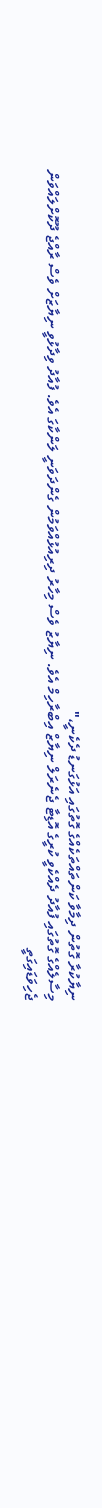ނިޔާކުރާ ގޮތުން ދިމާވާ ކަންތައްތަކެއްގެ ގޮތުގައި އަޅުގަނޑު ދެކެނީ،"
މިސާލެއްގެ ގޮތުގައި ފުއާދު ދެއްކެވީ ކުރީގެ އޮޑިޓާ ޖެނެރަލް ނިޔާޒް އިބްރާހިމް އެވެ. ނިޔާޒު ވެސް މިހާރު ދިރިއުޅުއްވަމުން ގެންދަވަނީ ލަންކާގަ އެވެ. ފުއާދު ވިދާޅުވީ ނިޔާޒަށް ވެސް ރާއްޖެ ދޫކޮށްލައްވަން ޖެހިވަޑައިގަތީ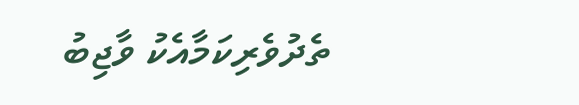ތެދުވެރިކަމާއެކު ވާޖިބު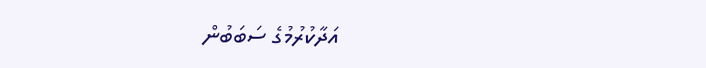އަދާކުރުމުގެ ސަބަބުން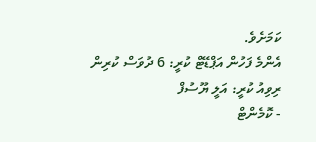ކަމަށެވެ.
އެންމެ ފަހުން އަޕްޑޭޓް ކުރީ: 6 ދުވަސް ކުރިން
ރިވިއު ކުރީ: އަލީ ޔޫސުފް
- ކޮމެންޓް